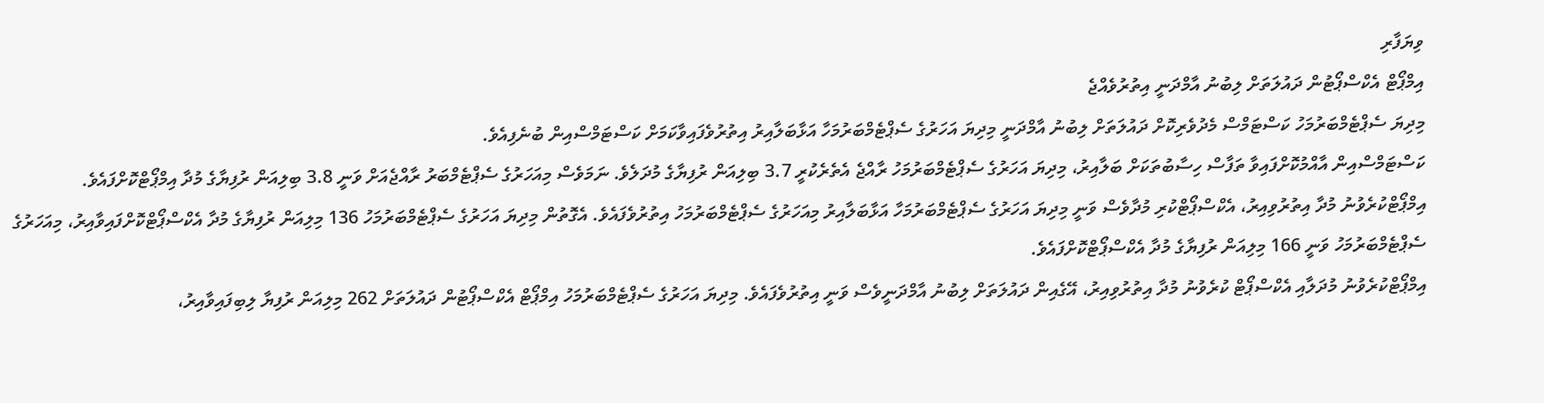ވިޔަފާރި
އިމްޕޯޓް އެކްސްޕޯޓުން ދައުލަތަށް ލިބުނު އާމްދަނީ އިތުރުވެއްޖެ
މިދިޔަ ސެޕްޓެމްބަރުމަހު ކަސްޓަމްސް މެދުވެރިކޮށް ދައުލަތަށް ލިބުނު އާމްދަނީ މިދިޔަ އަހަރުގެ ސެޕްޓެމްބަރުމަހާ އަޅާބަލާއިރު އިތުރުވެފައިވާކަމަށް ކަސްޓަމްސްއިން ބުނެފިއެވެ.
ކަސްޓަމްސްއިން އާއްމުކޮށްފައިވާ ތަފާސް ހިސާބުތަކަށް ބަލާއިރު، މިދިޔަ އަހަރުގެ ސެޕްޓެމްބަރުމަހު ރާއްޖެ އެތެރެކުރީ 3.7 ބިލިއަން ރުފިޔާގެ މުދަލެވެ. ނަމަވެސް މިއަހަރުގެ ސެޕްޓެމްބަރު ރާއްޖެއަށް ވަނީ 3.8 ބިލިއަން ރުފިޔާގެ މުދާ އިމްޕޯޓްކޮށްފައެވެ.
އިމްޕޯޓްކުރެވުނު މުދާ އިތުރުވިއިރު، އެކްސްޕޯޓްކުރި މުދާވެސް ވަނީ މިދިޔަ އަހަރުގެ ސެޕްޓެމްބަރުމަހާ އަޅާބަލާއިރު މިއަހަރުގެ ސެޕްޓެމްބަރުމަހު އިތުރުވެފައެވެ. އެގޮތުން މިދިޔަ އަހަރުގެ ސެޕްޓެމްބަރުމަހު 136 މިލިއަން ރުފިޔާގެ މުދާ އެކްސްޕޯޓްކޮށްފައިވާއިރު، މިއަހަރުގެ ސެޕްޓެމްބަރުމަހު ވަނީ 166 މިލިއަން ރުފިޔާގެ މުދާ އެކްސްޕޯޓްކޮށްފައެވެ.
އިމްޕޯޓްކުރެވުނު މުދަލާއި އެކްސްޕޯޓް ކުރެވުނު މުދާ އިތުރުވިއިރު، އޭގެއިން ދައުލަތަށް ލިބުނު އާމްދަނީވެސް ވަނީ އިތުރުވެފައެވެ. މިދިޔަ އަހަރުގެ ސެޕްޓެމްބަރުމަހު އިމްޕޯޓް އެކްސްޕޯޓުން ދައުލަތަށް 262 މިލިއަން ރުފިޔާ ލިބިފައިވާއިރު،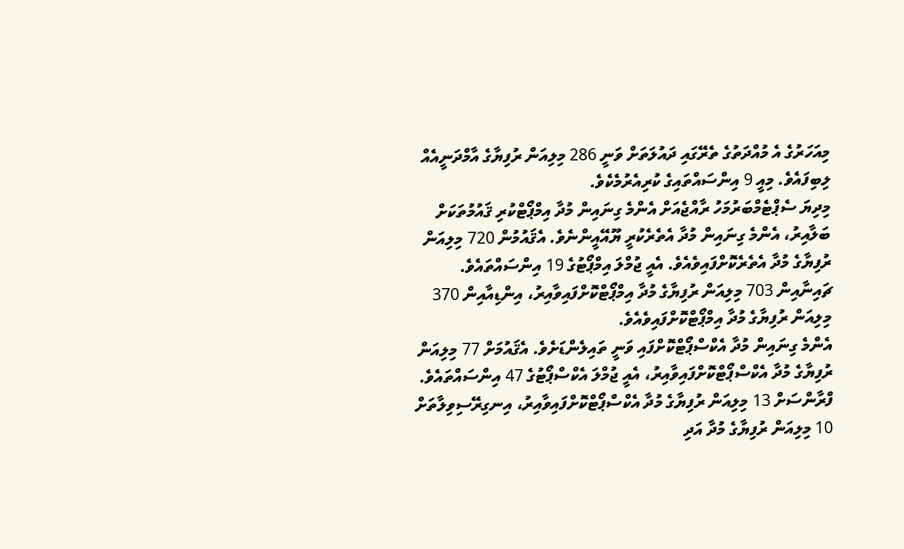މިއަހަރުގެ އެ މުއްދަތުގެ ތެރޭގައި ދައުލަތަށް ވަނީ 286 މިލިއަން ރުފިޔާގެ އާމްދަނީއެއް ލިބިފައެވެ. މިއީ 9 އިންސައްތައިގެ ކުރިއެރުމެކެވެ.
މިދިޔަ ސެޕްޓެމްބަރުމަހު ރާއްޖެއަށް އެންމެ ގިނައިން މުދާ އިމްޕޯޓްކުރި ޤައުމުތަކަށް ބަލާއިރު، އެންމެ ގިނައިން މުދާ އެތެރެކުރީ ޔޫއޭއީންނެވެ. އެޤައުމުން 720 މިލިއަން ރުފިޔާގެ މުދާ އެތެރެކޮށްފައިވެއެވެ. އެއީ ޖުމްލަ އިމްޕޯޓުގެ 19 އިންސައްތައެވެ. ޗައިނާއިން 703 މިލިއަން ރުފިޔާގެ މުދާ އިމްޕޯޓްކޮށްފައިވާއިރު، އިންޑިއާއިން 370 މިލިއަން ރުފިޔާގެ މުދާ އިމްޕޯޓްކޮށްފައިވެއެވެ.
އެންމެ ގިނައިން މުދާ އެކްސްޕޯޓްކޮށްފައި ވަނީ ތައިލެންޑަށެވެ. އެޤައުމަށް 77 މިލިއަން ރުފިޔާގެ މުދާ އެކްސްޕޯޓްކޮށްފައިވާއިރު، އެއީ ޖުމްލަ އެކްސްޕޯޓުގެ 47 އިންސައްތައެވެ. ފްރާންސަށް 13 މިލިއަން ރުފިޔާގެ މުދާ އެކްސްޕޯޓްކޮށްފައިވާއިރު، އިނގިރޭސިވިލާތަށް 10 މިލިއަން ރުފިޔާގެ މުދާ އަދި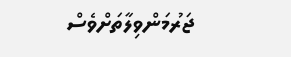ޖަރުމަންވިލާތަށްވެސް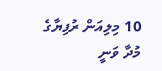10 މިލިއަން ރުފިޔާގެ މުދާ ވަނީ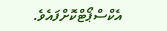އެކްސްޕޯޓްކޮށްފައެވެ.